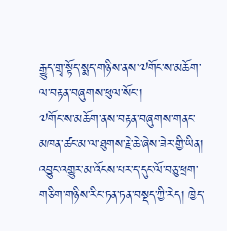རྒྱུད་གྲྭ་སྟོད་སྨད་གཉིས་ནས་༧གོང་ས་མཆོག་ལ་བརྟན་བཞུགས་ཕུལ་སོང་།
༧གོང་ས་མཆོག་ནས་བརྟན་བཞུགས་གནང་མཁན་ཚང་མ་ལ་ཐུགས་རྗེ་ཆེ་ཞེས་ཟེར་གྱི་ཡིན། འབྱུང་འགྱུར་མ་འོངས་པར་ད་དུང་ལོ་བཅུ་ཕྲག་གཅིག་གཉིས་རིང་ཏན་ཏན་བསྡད་ཀྱི་རེད། ཁྱེད་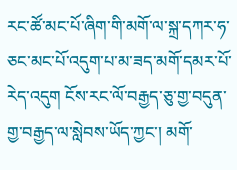རང་ཚོ་མང་པོ་ཞིག་གི་མགོ་ལ་སྐྲ་དཀར་ཧ་ཅང་མང་པོ་འདུག་པ་མ་ཟད་མགོ་དམར་པོ་རེད་འདུག ངོས་རང་ལོ་བརྒྱད་ཅུ་གྱ་བདུན་གྱ་བརྒྱད་ལ་སླེབས་ཡོད་ཀྱང་། མགོ་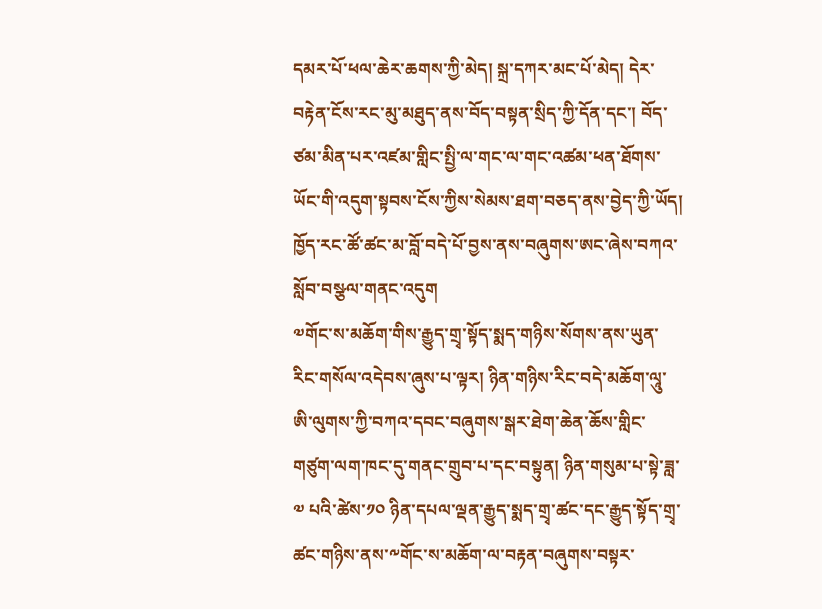དམར་པོ་ཕལ་ཆེར་ཆགས་ཀྱི་མེད། སྐྲ་དཀར་མང་པོ་མེད། དེར་བརྟེན་ངོས་རང་མུ་མཐུད་ནས་བོད་བསྟན་སྲིད་ཀྱི་དོན་དང་། བོད་ཙམ་མིན་པར་འཛམ་གླིང་སྤྱི་ལ་གང་ལ་གང་འཚམ་ཕན་ཐོགས་ཡོང་གི་འདུག་སྟབས་ངོས་ཀྱིས་སེམས་ཐག་བཅད་ནས་བྱེད་ཀྱི་ཡོད། ཁྱོད་རང་ཚོ་ཚང་མ་བློ་བདེ་པོ་བྱས་ནས་བཞུགས་ཨང་ཞེས་བཀའ་སློབ་བསྩལ་གནང་འདུག
༧གོང་ས་མཆོག་གིས་རྒྱུད་གྲྭ་སྟོད་སྨད་གཉིས་སོགས་ནས་ཡུན་རིང་གསོལ་འདེབས་ཞུས་པ་ལྟར། ཉིན་གཉིས་རིང་བདེ་མཆོག་ལཱུ་ཨི་ལུགས་ཀྱི་བཀའ་དབང་བཞུགས་སྒར་ཐེག་ཆེན་ཆོས་གླིང་གཙུག་ལག་ཁང་དུ་གནང་གྲུབ་པ་དང་བསྟུན། ཉིན་གསུམ་པ་སྟེ་ཟླ་༧ པའི་ཚེས་༡༠ ཉིན་དཔལ་ལྡན་རྒྱུད་སྨད་གྲྭ་ཚང་དང་རྒྱུད་སྟོད་གྲྭ་ཚང་གཉིས་ནས་༸གོང་ས་མཆོག་ལ་བརྟན་བཞུགས་བསྟར་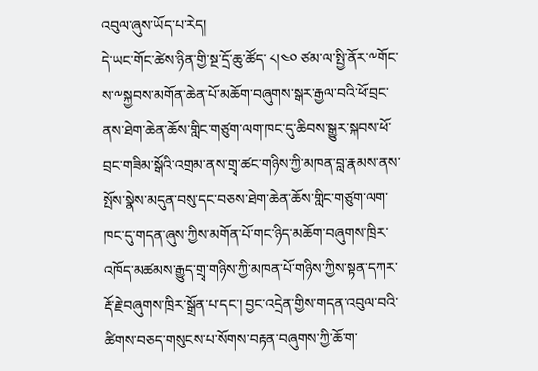འབུལ་ཞུས་ཡོད་པ་རེད།
དེ་ཡང་གོང་ཚེས་ཉིན་གྱི་སྔ་དྲོ་ཆུ་ཚོད་ ༨།༤༠ ཙམ་ལ་སྤྱི་ནོར་༸གོང་ས་༸སྐྱབས་མགོན་ཆེན་པོ་མཆོག་བཞུགས་སྒར་རྒྱལ་བའི་ཕོ་བྲང་ནས་ཐེག་ཆེན་ཆོས་གླིང་གཙུག་ལག་ཁང་དུ་ཆིབས་སྒྱུར་སྐབས་ཕོ་བྲང་གཟིམ་སྒོའི་འགྲམ་ནས་གྲྭ་ཚང་གཉིས་ཀྱི་མཁན་བླ་རྣམས་ནས་སྤོས་སྣེས་མདུན་བསུ་དང་བཅས་ཐེག་ཆེན་ཆོས་གླིང་གཙུག་ལག་ཁང་དུ་གདན་ཞུས་ཀྱིས་མགོན་པོ་གང་ཉིད་མཆོག་བཞུགས་ཁྲིར་འཁོད་མཚམས་རྒྱུད་གྲྭ་གཉིས་ཀྱི་མཁན་པོ་གཉིས་ཀྱིས་སྟན་དཀར་རྡོ་རྗེ་བཞུགས་ཁྲིར་སྒྲོན་པ་དང་། བྱང་འདྲེན་གྱིས་གདན་འབུལ་བའི་ཚིགས་བཅད་གསུངས་པ་སོགས་བརྟན་བཞུགས་ཀྱི་ཆོ་ག་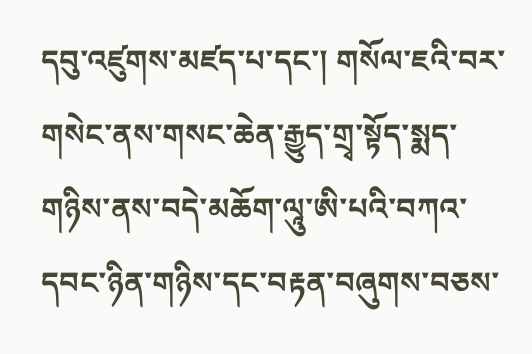དབུ་འཛུགས་མཛད་པ་དང་། གསོལ་ཇའི་བར་གསེང་ནས་གསང་ཆེན་རྒྱུད་གྲྭ་སྟོད་སྨད་གཉིས་ནས་བདེ་མཆོག་ལཱུ་ཨི་པའི་བཀའ་དབང་ཉིན་གཉིས་དང་བརྟན་བཞུགས་བཅས་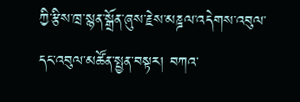ཀྱི་རྩིས་ཁྲ་སྙན་སྒྲོན་ཞུས་རྗེས་མཎྜལ་འདེགས་འབུལ་དང་འབུལ་མཚོན་སྤྱན་བསྟར། བཀའ་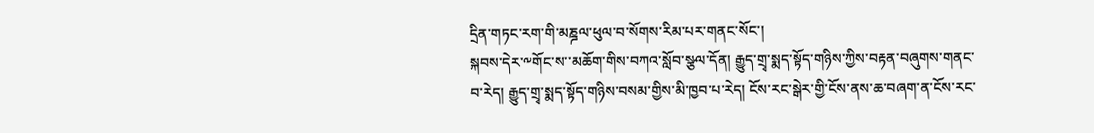དྲིན་གཏང་རག་གི་མཎྜལ་ཕུལ་བ་སོགས་རིམ་པར་གནང་སོང་།
སྐབས་དེར་༸གོང་ས་་མཆོག་གིས་བཀའ་སློབ་སྩལ་དོན། རྒྱུད་གྲྭ་སྨད་སྟོད་གཉིས་ཀྱིས་བརྟན་བཞུགས་གནང་བ་རེད། རྒྱུད་གྲྭ་སྨད་སྟོད་གཉིས་བསམ་གྱིས་མི་ཁྱབ་པ་རེད། ངོས་རང་སྒེར་གྱི་ངོས་ནས་ཆ་བཞག་ན་ངོས་རང་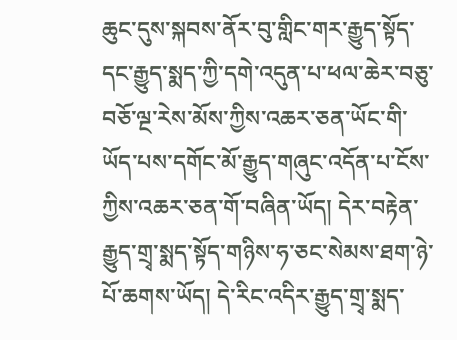ཆུང་དུས་སྐབས་ནོར་བུ་གླིང་གར་རྒྱུད་སྟོད་དང་རྒྱུད་སྨད་ཀྱི་དགེ་འདུན་པ་ཕལ་ཆེར་བཅུ་བཅོ་ལྔ་རེས་མོས་ཀྱིས་འཆར་ཅན་ཡོང་གི་ཡོད་པས་དགོང་མོ་རྒྱུད་གཞུང་འདོན་པ་ངོས་ཀྱིས་འཆར་ཅན་གོ་བཞིན་ཡོད། དེར་བརྟེན་རྒྱུད་གྲྭ་སྨད་སྟོད་གཉིས་ཧ་ཅང་སེམས་ཐག་ཉེ་པོ་ཆགས་ཡོད། དེ་རིང་འདིར་རྒྱུད་གྲྭ་སྨད་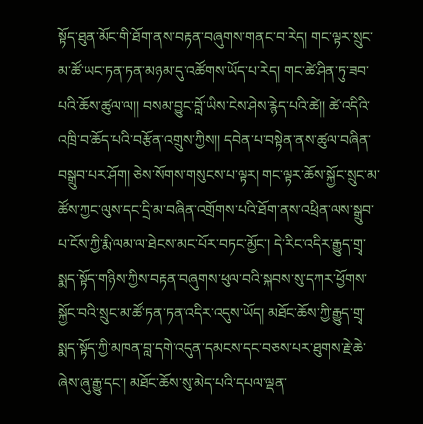སྟོད་ཐུན་མོང་གི་ཐོག་ནས་བརྟན་བཞུགས་གནང་བ་རེད། གང་ལྟར་སྲུང་མ་ཚོ་ཡང་ཏན་ཏན་མཉམ་དུ་འཚོགས་ཡོད་པ་རེད། གང་ཚེ་ཤིན་ཏུ་ཟབ་པའི་ཆོས་ཚུལ་ལ།། བསམ་བྱུང་བློ་ཡིས་ངེས་ཤེས་རྙེད་པའི་ཚེ།། ཚེ་འདིའི་འཁྲི་བ་ཆོད་པའི་བརྩོན་འགྲུས་ཀྱིས།། དབེན་པ་བསྟེན་ནས་ཚུལ་བཞིན་བསྒྲུབ་པར་ཤོག། ཅེས་སོགས་གསུངས་པ་ལྟར། གང་ལྟར་ཆོས་སྐྱོང་སྲུང་མ་ཚོས་ཀྱང་ལུས་དང་དྲི་མ་བཞིན་འགྲོགས་པའི་ཐོག་ནས་འཕྲིན་ལས་སྒྲུབ་པ་ངོས་ཀྱི་རྨི་ལམ་ལ་ཐེངས་མང་པོར་བཏང་མྱོང་། དེ་རིང་འདིར་རྒྱུད་གྲྭ་སྨད་སྟོད་གཉིས་ཀྱིས་བརྟན་བཞུགས་ཕུལ་བའི་སྐབས་སུ་དཀར་ཕྱོགས་སྐྱོང་བའི་སྲུང་མ་ཚོ་ཏན་ཏན་འདིར་འདུས་ཡོད། མཐོང་ཆོས་ཀྱི་རྒྱུད་གྲྭ་སྨད་སྟོད་ཀྱི་མཁན་བླ་དགེ་འདུན་དམངས་དང་བཅས་པར་ཐུགས་རྗེ་ཆེ་ཞེས་ཞུ་རྒྱུ་དང་། མཐོང་ཆོས་སུ་མེད་པའི་དཔལ་ལྡན་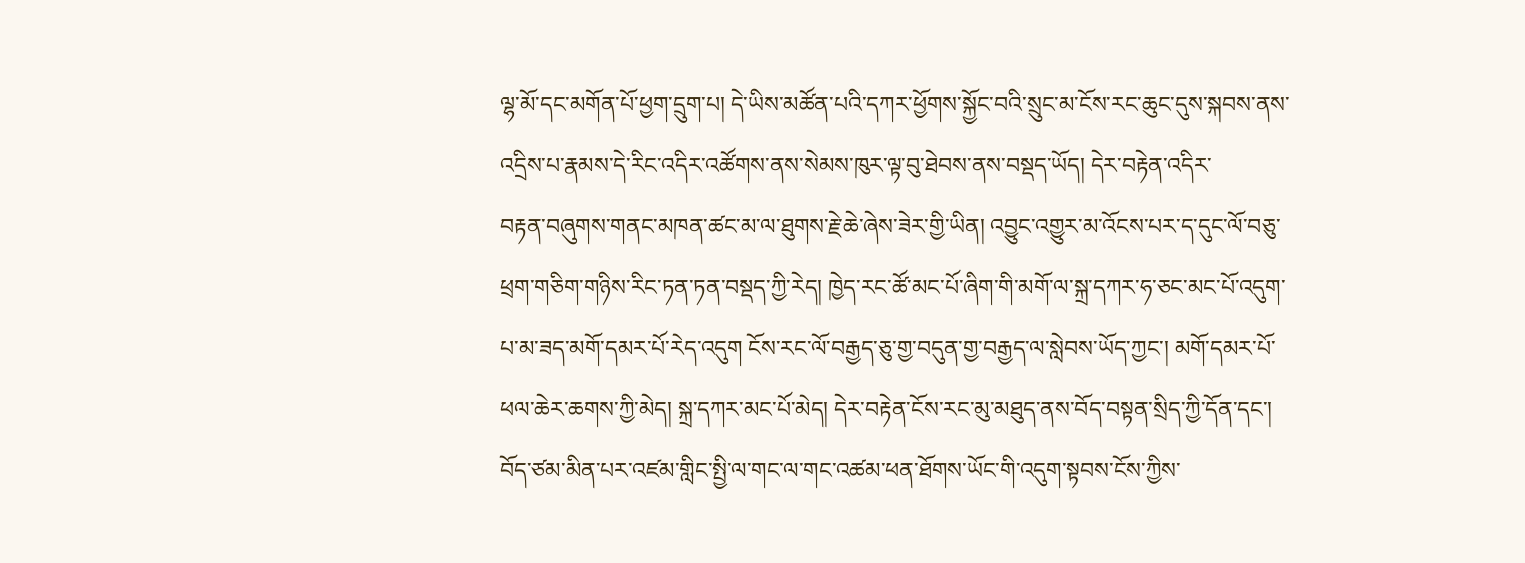ལྷ་མོ་དང་མགོན་པོ་ཕྱག་དྲུག་པ། དེ་ཡིས་མཚོན་པའི་དཀར་ཕྱོགས་སྐྱོང་བའི་སྲུང་མ་ངོས་རང་ཆུང་དུས་སྐབས་ནས་འདྲིས་པ་རྣམས་དེ་རིང་འདིར་འཚོགས་ནས་སེམས་ཁུར་ལྟ་བུ་ཐེབས་ནས་བསྡད་ཡོད། དེར་བརྟེན་འདིར་
བརྟན་བཞུགས་གནང་མཁན་ཚང་མ་ལ་ཐུགས་རྗེ་ཆེ་ཞེས་ཟེར་གྱི་ཡིན། འབྱུང་འགྱུར་མ་འོངས་པར་ད་དུང་ལོ་བཅུ་ཕྲག་གཅིག་གཉིས་རིང་ཏན་ཏན་བསྡད་ཀྱི་རེད། ཁྱེད་རང་ཚོ་མང་པོ་ཞིག་གི་མགོ་ལ་སྐྲ་དཀར་ཧ་ཅང་མང་པོ་འདུག་པ་མ་ཟད་མགོ་དམར་པོ་རེད་འདུག ངོས་རང་ལོ་བརྒྱད་ཅུ་གྱ་བདུན་གྱ་བརྒྱད་ལ་སླེབས་ཡོད་ཀྱང་། མགོ་དམར་པོ་ཕལ་ཆེར་ཆགས་ཀྱི་མེད། སྐྲ་དཀར་མང་པོ་མེད། དེར་བརྟེན་ངོས་རང་མུ་མཐུད་ནས་བོད་བསྟན་སྲིད་ཀྱི་དོན་དང་། བོད་ཙམ་མིན་པར་འཛམ་གླིང་སྤྱི་ལ་གང་ལ་གང་འཚམ་ཕན་ཐོགས་ཡོང་གི་འདུག་སྟབས་ངོས་ཀྱིས་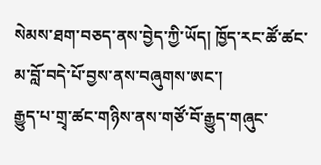སེམས་ཐག་བཅད་ནས་བྱེད་ཀྱི་ཡོད། ཁྱོད་རང་ཚོ་ཚང་མ་བློ་བདེ་པོ་བྱས་ནས་བཞུགས་ཨང་།
རྒྱུད་པ་གྲྭ་ཚང་གཉིས་ནས་གཙོ་བོ་རྒྱུད་གཞུང་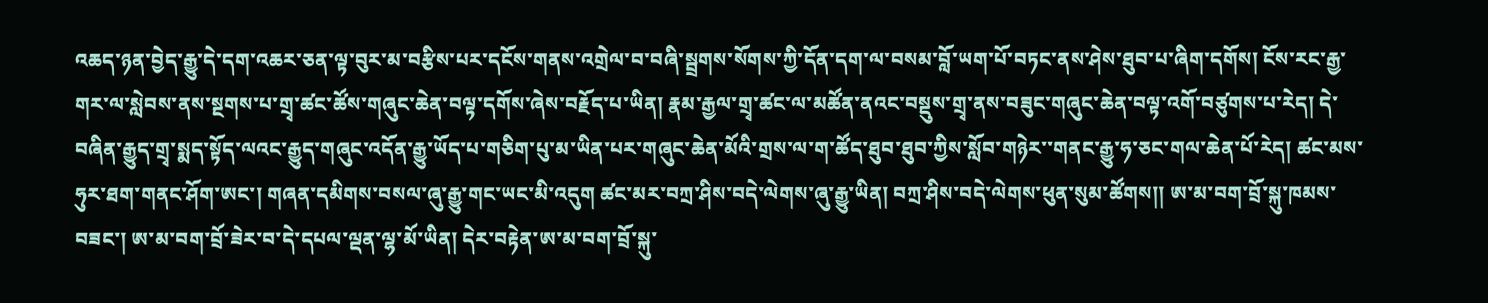འཆད་ཉན་བྱེད་རྒྱུ་དེ་དག་འཆར་ཅན་ལྟ་བུར་མ་བརྩིས་པར་དངོས་གནས་འགྲེལ་བ་བཞི་སྦྲགས་སོགས་ཀྱི་དོན་དག་ལ་བསམ་བློ་ཡག་པོ་བཏང་ནས་ཤེས་ཐུབ་པ་ཞིག་དགོས། ངོས་རང་རྒྱ་གར་ལ་སླེབས་ནས་སྔགས་པ་གྲྭ་ཚང་ཚོས་གཞུང་ཆེན་བལྟ་དགོས་ཞེས་བརྗོད་པ་ཡིན། རྣམ་རྒྱལ་གྲྭ་ཚང་ལ་མཚོན་ནའང་བསྡུས་གྲྭ་ནས་བཟུང་གཞུང་ཆེན་བལྟ་འགོ་བཙུགས་པ་རེད། དེ་བཞིན་རྒྱུད་གྲྭ་སྨད་སྟོད་ལའང་རྒྱུད་གཞུང་འདོན་རྒྱུ་ཡོད་པ་གཅིག་པུ་མ་ཡིན་པར་གཞུང་ཆེན་མོའི་གྲས་ལ་ག་ཚོད་ཐུབ་ཐུབ་ཀྱིས་སློབ་གཉེར་་གནང་རྒྱུ་ཧ་ཅང་གལ་ཆེན་པོ་རེད། ཚང་མས་ཧུར་ཐག་གནང་ཤོག་ཨང་། གཞན་དམིགས་བསལ་ཞུ་རྒྱུ་གང་ཡང་མི་འདུག ཚང་མར་བཀྲ་ཤིས་བདེ་ལེགས་ཞུ་རྒྱུ་ཡིན། བཀྲ་ཤིས་བདེ་ལེགས་ཕུན་སུམ་ཚོགས།། ཨ་མ་བག་བྲོ་སྐུ་ཁམས་བཟང་། ཨ་མ་བག་བྲོ་ཟེར་བ་དེ་དཔལ་ལྡན་ལྷ་མོ་ཡིན། དེར་བརྟེན་ཨ་མ་བག་བྲོ་སྐུ་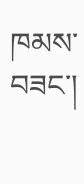ཁམས་བཟང་།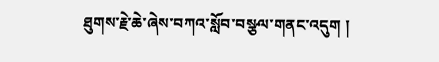ཐུགས་རྗེ་ཆེ་ཞེས་བཀའ་སློབ་བསྩལ་གནང་འདུག །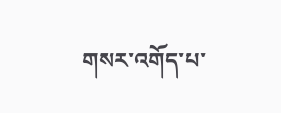གསར་འགོད་པ་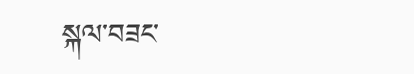སྐལ་བཟང་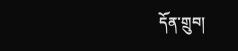དོན་གྲུབ།